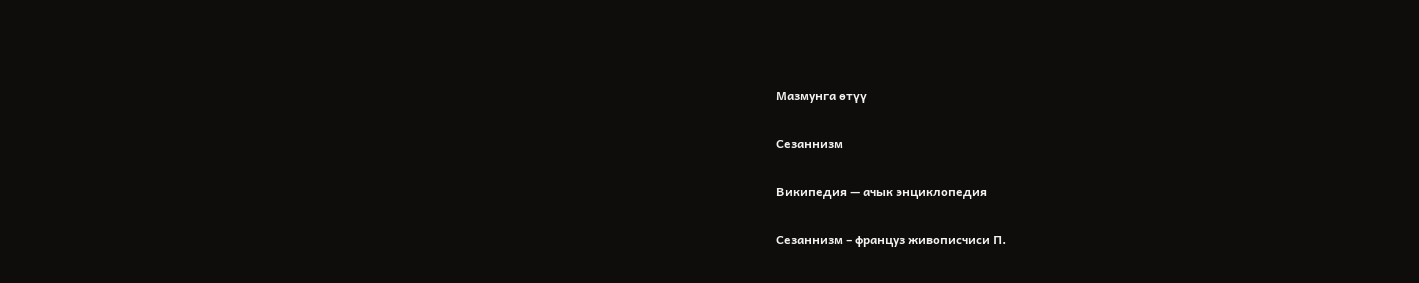Мазмунга өтүү

Сезаннизм

Википедия — ачык энциклопедия

Сезаннизм – француз живописчиси П.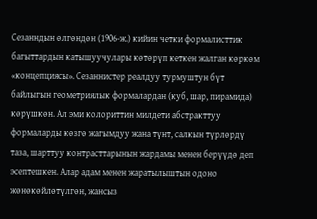Сезанндын өлгөндөн (1906-ж.) кийин четки формалисттик багыттардын катышуучулары көтөрүп кеткен жалган көркөм «концепциясы». Сезаннистер реалдуу турмуштун бүт байлыгын геометриялык формалардан (куб, шар, пирамида) көрүшкөн. Ал эми колориттин милдети абстракттуу формаларды көзгө жагымдуу жана түнт, салкын түрлөрдү таза, шарттуу контрасттарынын жардамы менен берүүдө деп эсептешкен. Алар адам менен жаратылыштын одоно жөнөкөйлөтүлгөн, жансыз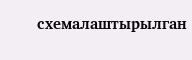схемалаштырылган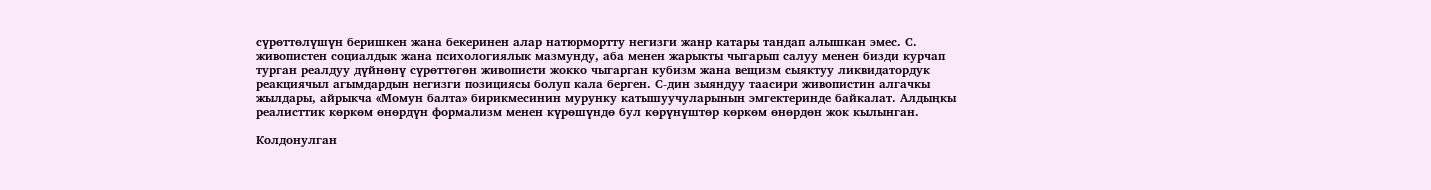сүрөттөлүшүн беришкен жана бекеринен алар натюрмортту негизги жанр катары тандап алышкан эмес. С. живопистен социалдык жана психологиялык мазмунду, аба менен жарыкты чыгарып салуу менен бизди курчап турган реалдуу дүйнөнү сүрөттөгөн живописти жокко чыгарган кубизм жана вещизм сыяктуу ликвидатордук реакциячыл агымдардын негизги позициясы болуп кала берген. С-дин зыяндуу таасири живопистин алгачкы жылдары, айрыкча «Момун балта» бирикмесинин мурунку катышуучуларынын эмгектеринде байкалат. Алдыңкы реалисттик көркөм өнөрдүн формализм менен күрөшүндө бул көрүнүштөр көркөм өнөрдөн жок кылынган.

Колдонулган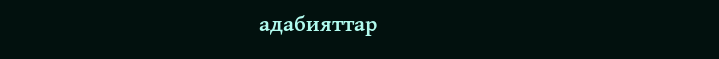адабияттар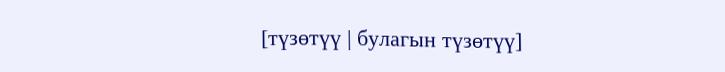[түзөтүү | булагын түзөтүү]